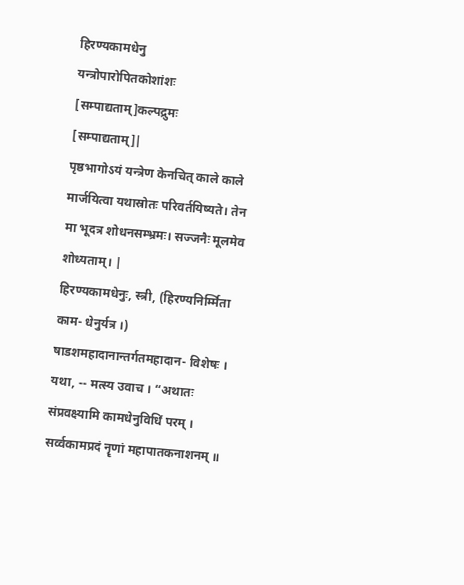हिरण्यकामधेनु
यन्त्रोपारोपितकोशांशः
[सम्पाद्यताम्]कल्पद्रुमः
[सम्पाद्यताम्]|
पृष्ठभागोऽयं यन्त्रेण केनचित् काले काले मार्जयित्वा यथास्रोतः परिवर्तयिष्यते। तेन मा भूदत्र शोधनसम्भ्रमः। सज्जनैः मूलमेव शोध्यताम्। |
हिरण्यकामधेनुः, स्त्री, (हिरण्यनिर्म्मिता काम- धेनुर्यत्र ।) षाडशमहादानान्तर्गतमहादान- विशेषः । यथा, -- मत्स्य उवाच । “अथातः संप्रवक्ष्यामि कामधेनुविधिं परम् । सर्व्वकामप्रदं नॄणां महापातकनाशनम् ॥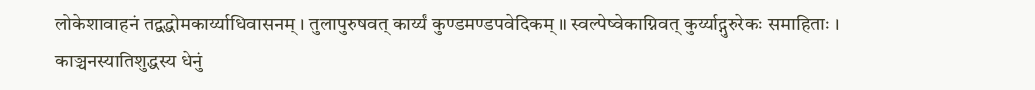लोकेशावाहनं तद्वद्धोमकार्य्याधिवासनम् । तुलापुरुषवत् कार्य्यं कुण्डमण्डपवेदिकम् ॥ स्वल्पेष्वेकाग्निवत् कुर्य्याद्गुरुरेकः समाहिताः । काञ्चनस्यातिशुद्धस्य धेनुं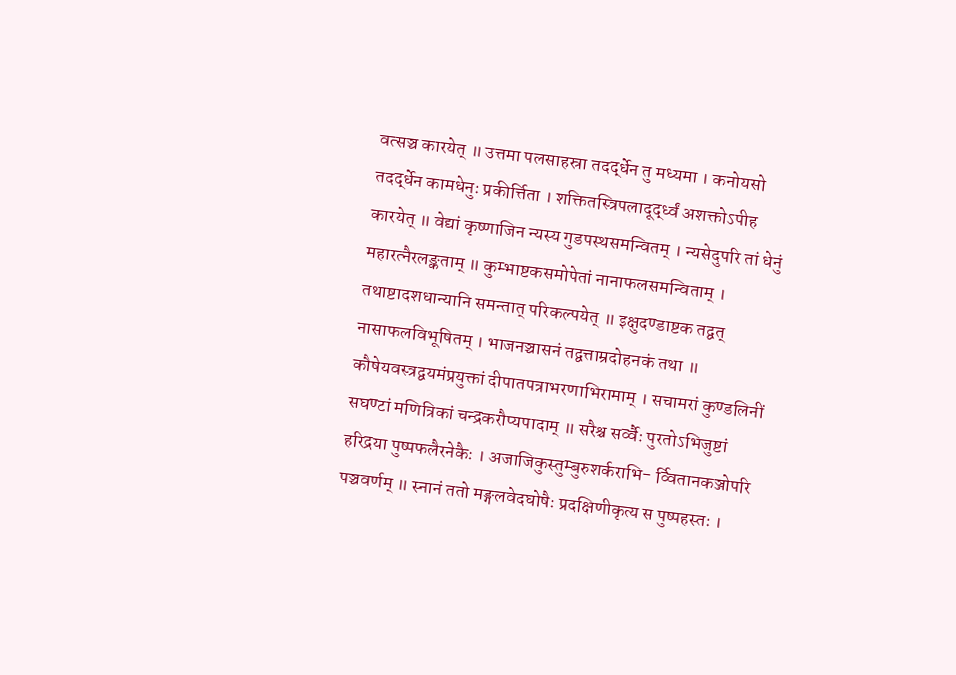वत्सञ्च कारयेत् ॥ उत्तमा पलसाहस्रा तदर्द्धेन तु मध्यमा । कनोयसो तदर्द्धेन कामधेनुः प्रकीर्त्तिता । शक्तितस्त्रिपलादूर्द्ध्वं अशक्तोऽपीह कारयेत् ॥ वेद्यां कृष्णाजिन न्यस्य गुडपस्थसमन्वितम् । न्यसेदुपरि तां धेनुं महारत्नैरलङ्कताम् ॥ कुम्भाष्टकसमोपेतां नानाफलसमन्विताम् । तथाष्टादशधान्यानि समन्तात् परिकल्पयेत् ॥ इक्षुदण्डाष्टक तद्वत् नासाफलविभूषितम् । भाजनञ्चासनं तद्वत्ताम्रदोहनकं तथा ॥ कौषेयवस्त्रद्वयमंप्रयुक्तां दीपातपत्राभरणाभिरामाम् । सचामरां कुण्डलिनीं सघण्टां मणित्रिकां चन्द्रकरौप्यपादाम् ॥ सरैश्च सर्व्वैः पुरतोऽभिजुष्टां हरिद्रया पुष्पफलैरनेकैः । अजाजिकुस्तुम्बुरुशर्कराभि- र्व्वितानकञ्जोपरि पञ्चवर्णम् ॥ स्नानं ततो मङ्गलवेदघोषैः प्रदक्षिणीकृत्य स पुष्पहस्तः ।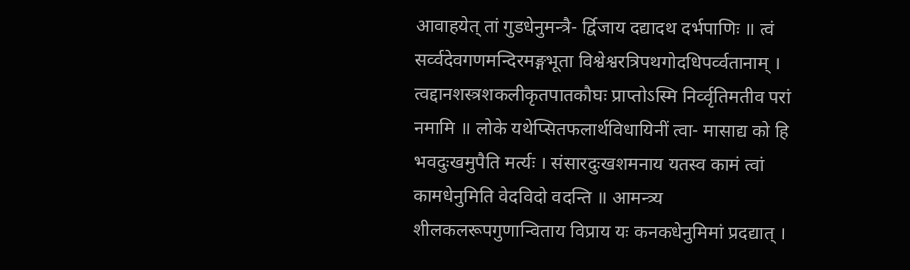आवाहयेत् तां गुडधेनुमन्त्रै- र्द्विजाय दद्यादथ दर्भपाणिः ॥ त्वं सर्व्वदेवगणमन्दिरमङ्गभूता विश्वेश्वरत्रिपथगोदधिपर्व्वतानाम् । त्वद्दानशस्त्रशकलीकृतपातकौघः प्राप्तोऽस्मि निर्व्वृतिमतीव परां नमामि ॥ लोके यथेप्सितफलार्थविधायिनीं त्वा- मासाद्य को हि भवदुःखमुपैति मर्त्यः । संसारदुःखशमनाय यतस्व कामं त्वां कामधेनुमिति वेदविदो वदन्ति ॥ आमन्त्र्य शीलकलरूपगुणान्विताय विप्राय यः कनकधेनुमिमां प्रदद्यात् ।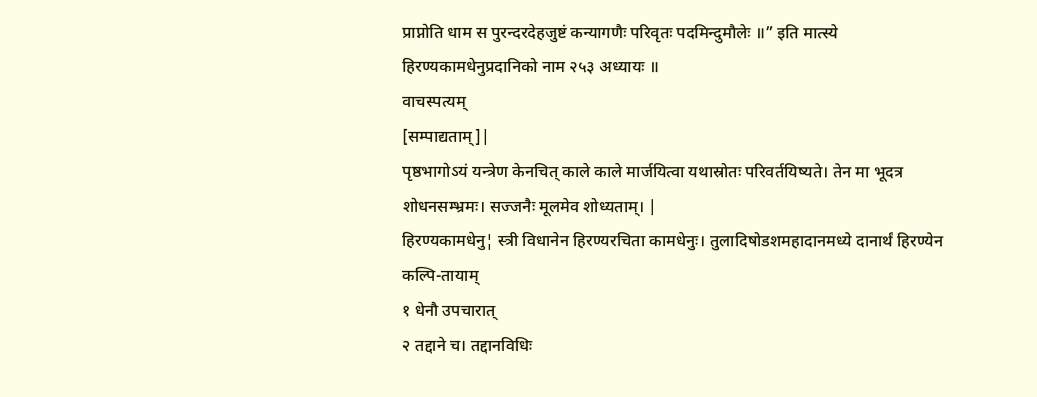प्राप्नोति धाम स पुरन्दरदेहजुष्टं कन्यागणैः परिवृतः पदमिन्दुमौलेः ॥” इति मात्स्ये हिरण्यकामधेनुप्रदानिको नाम २५३ अध्यायः ॥
वाचस्पत्यम्
[सम्पाद्यताम्]|
पृष्ठभागोऽयं यन्त्रेण केनचित् काले काले मार्जयित्वा यथास्रोतः परिवर्तयिष्यते। तेन मा भूदत्र शोधनसम्भ्रमः। सज्जनैः मूलमेव शोध्यताम्। |
हिरण्यकामधेनु¦ स्त्री विधानेन हिरण्यरचिता कामधेनुः। तुलादिषोडशमहादानमध्ये दानार्थं हिरण्येन कल्पि-तायाम्
१ धेनौ उपचारात्
२ तद्दाने च। तद्दानविधिः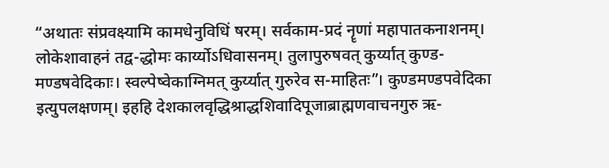“अथातः संप्रवक्ष्यामि कामधेनुविधिं षरम्। सर्वकाम-प्रदं नॄणां महापातकनाशनम्। लोकेशावाहनं तद्व-द्धोमः कार्य्योऽधिवासनम्। तुलापुरुषवत् कुर्य्यात् कुण्ड-मण्डषवेदिकाः। स्वल्पेष्वेकाग्निमत् कुर्य्यात् गुरुरेव स-माहितः”। कुण्डमण्डपवेदिका इत्युपलक्षणम्। इहहि देशकालवृद्धिश्राद्धशिवादिपूजाब्राह्मणवाचनगुरु ऋ-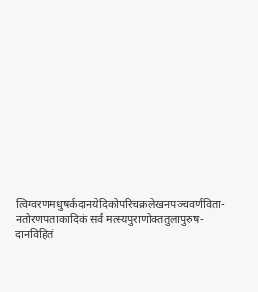त्विग्वरणमधुषर्कदानयेदिकोपरिचक्रलेखनपञ्चवर्णविता-नतोरणपताकादिकं सर्वं मत्स्यपुराणोक्ततुलापुरुष-दानविहितं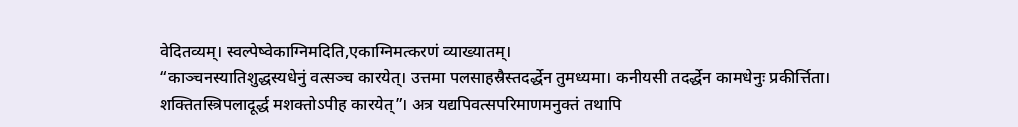वेदितव्यम्। स्वल्पेष्वेकाग्निमदिति,एकाग्निमत्करणं व्याख्यातम्।
“काञ्चनस्यातिशुद्धस्यधेनुं वत्सञ्च कारयेत्। उत्तमा पलसाहस्रैस्तदर्द्धेन तुमध्यमा। कनीयसी तदर्द्धेन कामधेनुः प्रकीर्त्तिता। शक्तितस्त्रिपलादूर्द्ध मशक्तोऽपीह कारयेत्”। अत्र यद्यपिवत्सपरिमाणमनुक्तं तथापि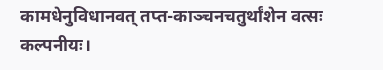कामधेनुविधानवत् तप्त-काञ्चनचतुर्थांशेन वत्सः कल्पनीयः।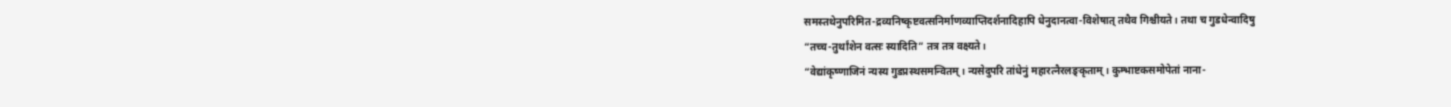समस्तथेनुपरिमित-द्रव्यनिष्कृष्टवत्सनिर्माणव्याप्तिदर्शनादिहापि धेनुदानत्वा-विशेषात् तथैव गिश्चीयते। तथा च गुडधेन्वादिषु
“तच्च-तुर्थांशेन वत्सः स्यादिति” तत्र तत्र वक्ष्यते।
“वेद्यांकृष्णाजिनं न्यस्य गुडप्रस्थसमन्वितम्। न्यसेदुपरि तांधेनुं महारत्नैरलङ्कृताम्। कुम्भाष्टकसमोपेतां नाना-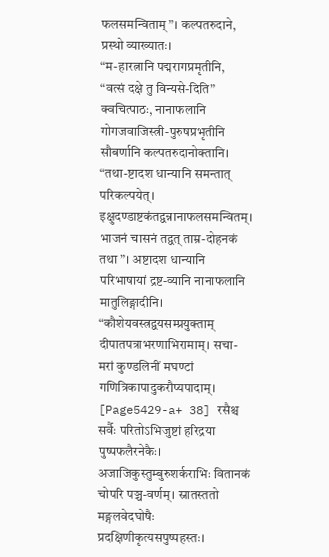फलसमन्विताम्”। कल्पतरुदाने, प्रस्थो व्याख्यातः।
“म-हारत्नानि पद्मरागप्रमृतीनि,
“वत्सं दक्षे तु विन्यसे-दिति” क्वचित्पाठः, नानाफलानि गोगजवाजिस्त्री-पुरुषप्रभृतीनि सौबर्णानि कल्पतरुदानोक्तानि।
“तथा-ष्टादश धान्यानि समन्तात् परिकल्पयेत्। इक्षुदण्डाष्टकंतद्वन्नानाफलसमन्वितम्। भाजनं चासनं तद्वत् ताम्र-दोहनकं तथा”। अष्टादश धान्यानि परिभाषायां द्रष्ट-व्यानि नानाफलानि मातुलिङ्गादीनि।
“कौशेयवस्त्रद्वयसम्प्रयुक्ताम् दीपातपत्राभरणाभिरामाम्। सचा-मरां कुण्डलिनीं मघण्टां गणित्रिकापादुकरौप्यपादाम्। [Page5429-a+ 38] रसैश्च सर्वैः परितोऽभिजुष्टां हरिद्रया पुष्पफलैरनेकैः। अजाजिकुस्तुम्बुरुशर्कराभिः वितानकं चोपरि पञ्च-वर्णम्। स्नातस्ततो मङ्गलवेदघोषैः प्रदक्षिणीकृत्यसपुष्पहस्तः।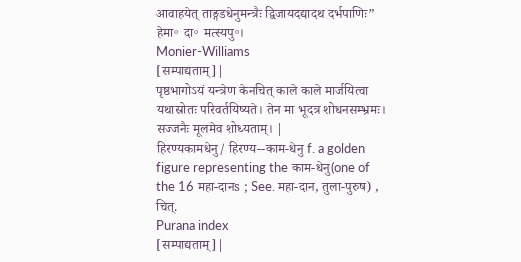आवाहयेत् ताङ्गडधेनुमन्त्रैः द्विजायदद्यादथ दर्भपाणिः” हेमा॰ दा॰ मत्स्यपु॰।
Monier-Williams
[सम्पाद्यताम्]|
पृष्ठभागोऽयं यन्त्रेण केनचित् काले काले मार्जयित्वा यथास्रोतः परिवर्तयिष्यते। तेन मा भूदत्र शोधनसम्भ्रमः। सज्जनैः मूलमेव शोध्यताम्। |
हिरण्यकामधेनु/ हिरण्य--काम-धेनु f. a golden figure representing the काम-धेनु(one of the 16 महा-दानs ; See. महा-दान, तुला-पुरुष) , चित्.
Purana index
[सम्पाद्यताम्]|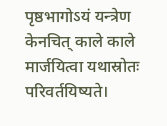पृष्ठभागोऽयं यन्त्रेण केनचित् काले काले मार्जयित्वा यथास्रोतः परिवर्तयिष्यते।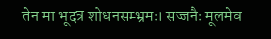तेन मा भूदत्र शोधनसम्भ्रमः। सज्जनैः मूलमेव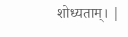शोध्यताम्। |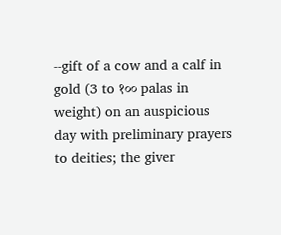--gift of a cow and a calf in gold (3 to १०० palas in weight) on an auspicious day with preliminary prayers to deities; the giver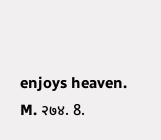enjoys heaven. M. २७४. 8.